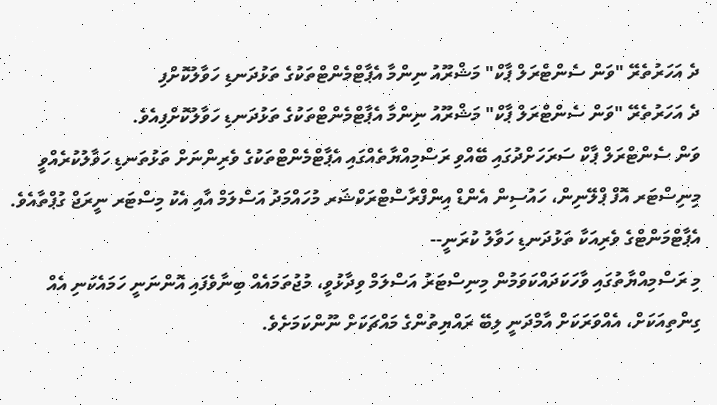ދެ އަހަރުތެރޭ "ވަން ސެންޓްރަލް ޕާކް" މަޝްރޫއު ނިންމާ އެޕާޓްމެންޓްތަކުގެ ތަޅުދަނޑި ހަވާލުކޮށްފި
ދެ އަހަރުތެރޭ "ވަން ސެންޓްރަލް ޕާކް" މަޝްރޫއު ނިންމާ އެޕާޓްމެންޓްތަކުގެ ތަޅުދަނޑި ހަވާލުކޮށްފިއެވެ.
ވަން ސެންޓްރަލް ޕާކް ސަރަހަށްދުގައި ބޭއްވި ރަސްމިއްޔާތެއްގައި އެޕާޓްމެންޓްތަކުގެ ވެރިންނަށް ތަޅުތަނޑި ހަވާލުކުރެއްވީ މިނިސްޓަރ އޮފް ޕްލޭނިން، ހައުސިން އެންޑް އިންފްރާސްޓްރަކްޝަރ މުހައްމަދު އަސްލަމް އާއި އެކު މިސްޓަރ ނީރަޖް ގުޕްތާއެވެ.
އެޕާޓްމަންޓްގެ ވެރިއަކާ ތަޅުދަނޑި ހަވާލު ކުރަނީ--
މި ރަސްމިއްޔާތުގައި ވާހަކަދައްކަވަމުން މިނިސްޓަރު އަސްލަމް ވިދާޅުވީ، މުޖުތަމައެއް ބިނާވެފައި އޮންނަނީ ހަމައެކަނި އެއް ގިންތިއަކަށް، އެއްވަރަކަށް އާމްދަނީ ލިބޭ ރައްޔިތުންގެ މައްޗަކަށް ނޫންކަމަށެވެ.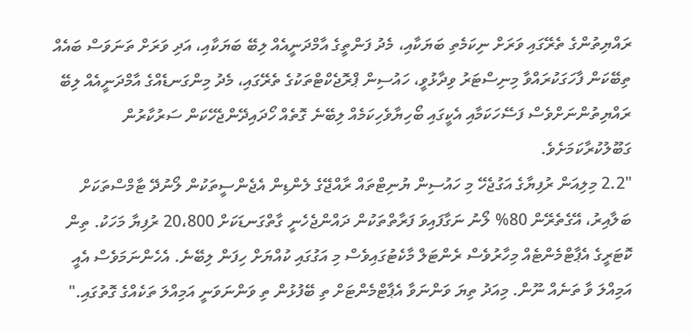ރައްޔިތުންގެ ތެރޭގައި ވަރަށް ނިކަމެތި ބަޔަކާއި، މެދު ފަންތީގެ އާމްދަނީއެއް ލިބޭ ބަޔަކާއި، އަދި ވަރަށް ތަނަވަސް ބައެއް ތިބޭކަން ފާހަގަކުރައްވާ މިނިސްޓަރު ވިދާޅުވީ، ހައުސިން ޕްރޮޖެކްޓްތަކުގެ ތެރޭގައި، މެދު މިންގަނޑެއްގެ އާމްދަނީއެއް ލިބޭ ރައްޔިތުންނަށްވެސް ފަސޭހަކަމާއި އެކީގައި ބޯހިޔާވެހިކަމެއް ލިބޭނެ ގޮތެއް ހޯދައިދޭންޖެހޭކަން ސަރުކާރުން ގަބޫލުކުރާކަމަށެވެ.
"2.2 މިލިއަން ރުފިޔާގެ އަގުޖެހޭ މި ހައުސިން ޔުނިޓްތައް ރާއްޖޭގެ ލެންޑިން އެޖެންސީތަކުން ލޯނުދޭ ޓާމްސްތަކަށް ބަލާއިރު، އޭގެތެރޭން 80% ލޯނު ނަގާފައިވަ ފަރާތްތަކުން ދައްންޖެހެނީ ގާތްގަނޑަކަށް 20،800 ރުފިޔާ މަހަކު. ތިން ކޮޓަރީގެ އެޕާޓްމެންޓެއް މިހާރުވެސް ރެންޓަލް މާކެޓުގައިވެސް މި އަގުގައި ކުއްޔަށް ހިފަން ލިބޭނެ. އެހެންނަމަވެސް އެއީ އަމިއްލަ ވާ ތަނެއް ނޫން. މިއަދު ތިޔަ ވަންނަވާ އެޕާޓްމެންޓަށް ތި ބޭފުޅުން ތި ވަންނަވަނީ އަމިއްލަ ތަކެއްގެ ގޮތުގައި."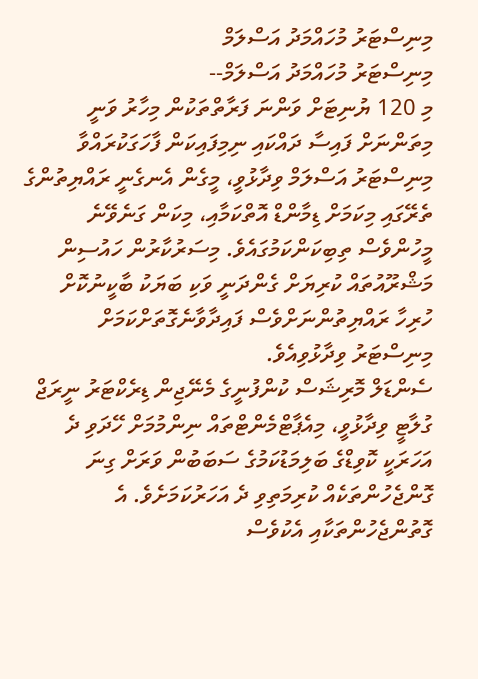މިނިސްޓަރު މުހައްމަދު އަސްލަމް
މިނިސްޓަރު މުހައްމަދު އަސްލަމް--
މި 120 ޔުނިޓަށް ވަންނަ ފަރާތްތަކުން މިހާރު ވަނީ މިތަންނަށް ފައިސާ ދައްކައި ނިމިފައިކަން ފާހަގަކުރައްވާ މިނިސްޓަރު އަސްލަމް ވިދާޅުވީ، މީގެން އެނގެނީ ރައްޔިތުންގެ ތެރޭގައި މިކަމަށް ޑިމާންޑް އޮތްކަމާއި، މިކަން ގަނެވޭނެ މީހުންވެސް ތިބިކަންކަމުގައެވެ. މިސަރުކާރުން ހައުސިން މަޝްރޫއުތައް ކުރިޔަށް ގެންދަނީ ވަކި ބަޔަކު ބާކީނުކޮށް ހުރިހާ ރައްޔިތުންނަށްވެސް ފައިދާވާނެގޮތަށްކަމަށް މިނިސްޓަރު ވިދާޅުވިއެވެ.
ސެންޑަލް މޮރިޝަސް ކުންފުނީގެ މެނޭޖިން ޑިރެކްޓަރު ނީރަޖް ގުލާޓީ ވިދާޅުވީ، މިއެޕާޓްމެންޓްތައް ނިންމުމަށް ހޭދަވި ދެ އަހަރަކީ ކޮވިޑްގެ ބަލިމަޑުކަމުގެ ސަބަބުން ވަރަށް ގިނަ ގޮންޖެހުންތަކެއް ކުރިމަތިވި ދެ އަހަރުކަމަށެވެ. އެ ގޮތުންޖެހުންތަކާއި އެކުވެސް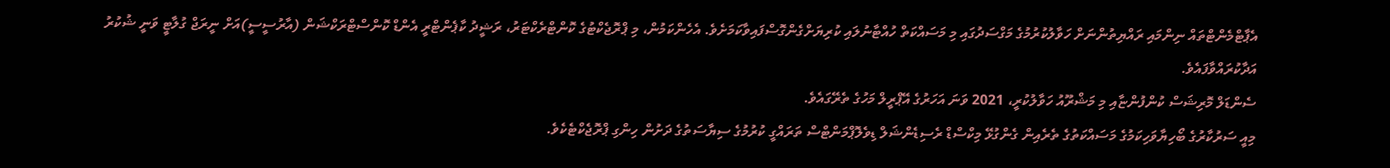އެޕާޓްމެންޓްތައް ނިންމައި ރައްޔިތުންނަށް ހަވާލުކުރުމުގެ މަގްސަދުގައި މި މަސައްކަތް ހުއްޓާނުލައި ކުރިޔަށްގެންގޮސްފައިވާކަމަށެވެ. އެހެންކަމުން، މި ޕްރޮޖެކްޓުގެ ކޮންޓްރެކްޓަރު، ރަޝީދު ކާޕެންޓްރީ އެންޑް ކޮންސްޓްރަކްޝަން (އާރުސީސީ)އަށް ނީރަޖް ގުލާޓީ ވަނީ ޝުކުރު އަދާކުރައްވާފައެވެ.
ސެންޑަލް މޮރިޝަސް ކުންފުންޏާއި މި މަޝްރޫއު ހަވާލުކުރީ، 2021 ވަނަ އަހަރުގެ އޭޕްރީލް މަހުގެ ތެރޭގައެވެ.
މިއީ ސަރުކާރުގެ ބޯހިޔާވަހިކަމުގެ މަސައްކަތުގެ ތެރެއިން ގެންގުޅޭ މިކްސްޑް ރެސިޑެންޝަލް ޑިވެލޮޕްމަންޓްސް ތަރައްގީ ކުރުމުގެ ސިޔާސަތުގެ ދަށުން ހިންގި ޕްރޮޖެކްޓެކެވެ.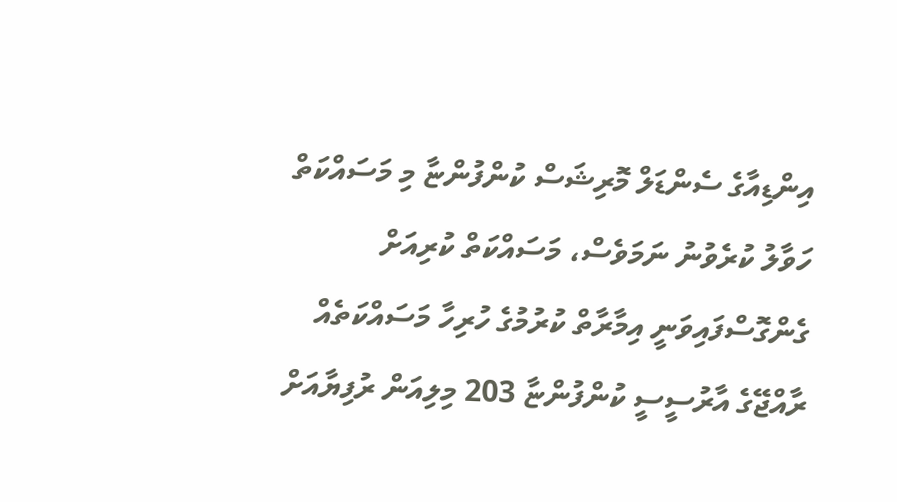އިންޑިއާގެ ސެންޑަލް މޮރިޝަސް ކުންފުންޏާ މި މަސައްކަތް ހަވާލު ކުރެވުނު ނަމަވެސް، މަސައްކަތް ކުރިއަށް ގެންގޮސްފައިވަނީ އިމާރާތް ކުރުމުގެ ހުރިހާ މަސައްކަތެއް ރާއްޖޭގެ އާރުސީސީ ކުންފުންޏާ 203 މިލިއަން ރުފިޔާއަށް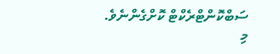ސަބްކޮންޓްރެކްޓް ކޮށްގެންނެވެ.
މި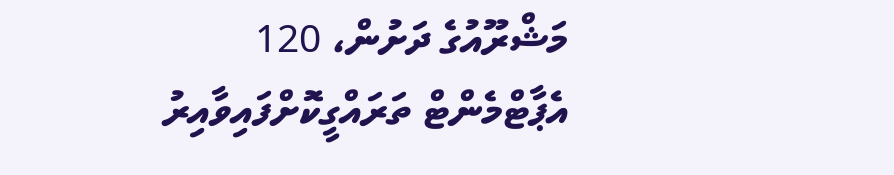މަޝްރޫއުގެ ދަށުން، 120 އެޕާޓްމެންޓް ތަރައްގީކޮށްފައިވާއިރު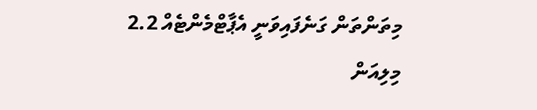މިތަންތަން ގަނެފައިވަނީ އެޕާޓްމެންޓެއް 2.2 މިލިއަން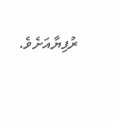ރުފިޔާއަށެވެ.